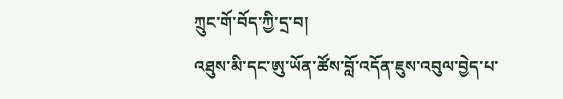ཀྲུང་གོ་བོད་ཀྱི་དྲ་བ།
འཐུས་མི་དང་ཨུ་ཡོན་ཚོས་བློ་འདོན་ཇུས་འབུལ་བྱེད་པ་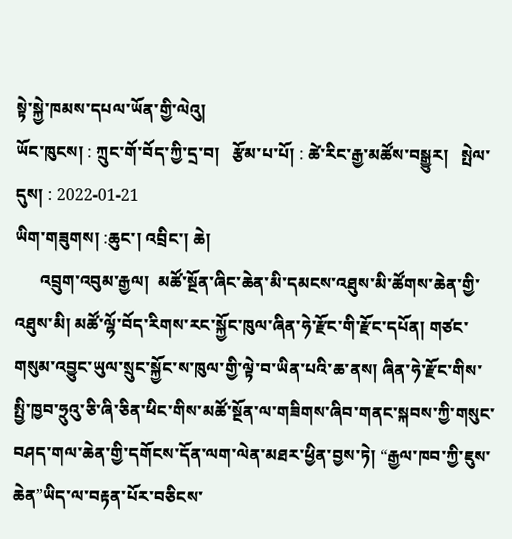སྟེ་སྐྱེ་ཁམས་དཔལ་ཡོན་གྱི་ལེའུ།
ཡོང་ཁུངས། : ཀྲུང་གོ་བོད་ཀྱི་དྲ་བ།   རྩོམ་པ་པོ། : ཚེ་རིང་རྒྱ་མཚོས་བསྒྱུར།   སྤེལ་དུས། : 2022-01-21
ཡིག་གཟུགས། :ཆུང་། འབྲིང་། ཆེ།
      འབྲུག་འབུམ་རྒྱལ།  མཚོ་སྔོན་ཞིང་ཆེན་མི་དམངས་འཐུས་མི་ཚོགས་ཆེན་གྱི་འཐུས་མི། མཚོ་ལྷོ་བོད་རིགས་རང་སྐྱོང་ཁུལ་ཞིན་ཧེ་རྫོང་གི་རྫོང་དཔོན། གཙང་གསུམ་འབྱུང་ཡུལ་སྲུང་སྐྱོང་ས་ཁུལ་གྱི་ལྟེ་བ་ཡིན་པའི་ཆ་ནས། ཞིན་ཧེ་རྫོང་གིས་སྤྱི་ཁྱབ་ཧྲུའུ་ཅི་ཞི་ཅིན་ཕིང་གིས་མཚོ་སྔོན་ལ་གཟིགས་ཞིབ་གནང་སྐབས་ཀྱི་གསུང་བཤད་གལ་ཆེན་གྱི་དགོངས་དོན་ལག་ལེན་མཐར་ཕྱིན་བྱས་ཏེ། “རྒྱལ་ཁབ་ཀྱི་ཇུས་ཆེན”ཡིད་ལ་བརྟན་པོར་བཅིངས་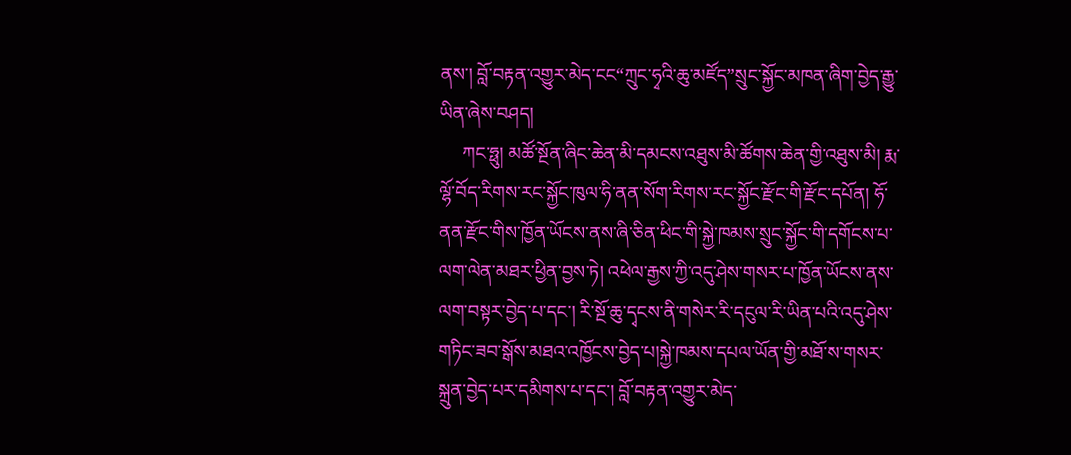ནས་། བློ་བརྟན་འགྱུར་མེད་ངང“ཀྲུང་ཧྭའི་ཆུ་མཛོད”སྲུང་སྐྱོང་མཁན་ཞིག་བྱེད་རྒྱུ་ཡིན་ཞེས་བཤད།
     ཀང་ཧྥུ། མཚོ་སྔོན་ཞིང་ཆེན་མི་དམངས་འཐུས་མི་ཚོགས་ཆེན་གྱི་འཐུས་མི། རྨ་ལྷོ་བོད་རིགས་རང་སྐྱོང་ཁུལ་ཧི་ནན་སོག་རིགས་རང་སྐྱོང་རྫོང་གི་རྫོང་དཔོན། ཧོ་ནན་རྫོང་གིས་ཁྱོན་ཡོངས་ནས་ཞི་ཅིན་ཕིང་གི་སྐྱེ་ཁམས་སྲུང་སྐྱོང་གི་དགོངས་པ་ལག་ལེན་མཐར་ཕྱིན་བྱས་ཏེ། འཕེལ་རྒྱས་ཀྱི་འདུ་ཤེས་གསར་པ་ཁྱོན་ཡོངས་ནས་ལག་བསྟར་བྱེད་པ་དང་། རི་སྔོ་ཆུ་དྭངས་ནི་གསེར་རི་དངུལ་རི་ཡིན་པའི་འདུ་ཤེས་གཏིང་ཟབ་སྒོས་མཐའ་འཁྱོངས་བྱེད་པ།སྐྱེ་ཁམས་དཔལ་ཡོན་གྱི་མཐོ་ས་གསར་སྐྲུན་བྱེད་པར་དམིགས་པ་དང་། བློ་བརྟན་འགྱུར་མེད་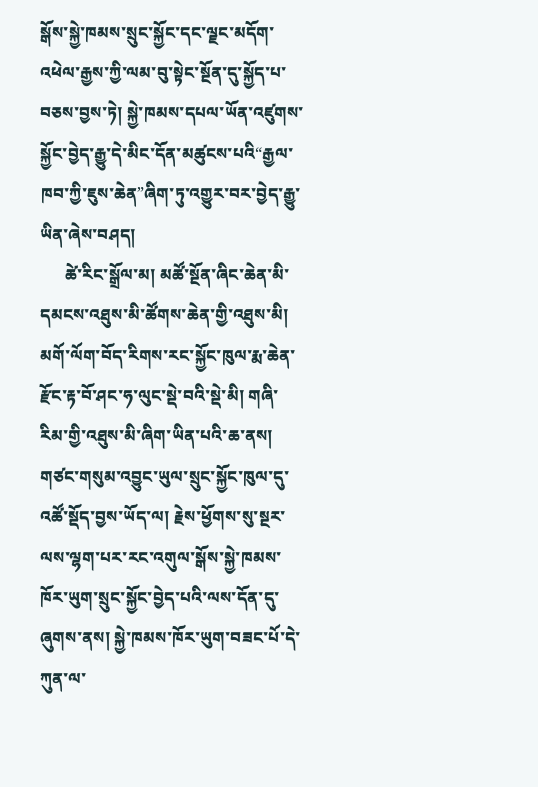སྒོས་སྐྱེ་ཁམས་སྲུང་སྐྱོང་དང་ལྗང་མདོག་འཕེལ་རྒྱས་ཀྱི་ལམ་བུ་སྟེང་སྔོན་དུ་སྐྱོད་པ་བཅས་བྱས་ཏེ། སྐྱེ་ཁམས་དཔལ་ཡོན་འཛུགས་སྐྱོང་བྱེད་རྒྱུ་དེ་མིང་དོན་མཚུངས་པའི“རྒྱལ་ཁབ་ཀྱི་ཇུས་ཆེན”ཞིག་ཏུ་འགྱུར་བར་བྱེད་རྒྱུ་ཡིན་ཞེས་བཤད།
      ཚེ་རིང་སྒྲོལ་མ། མཚོ་སྔོན་ཞིང་ཆེན་མི་དམངས་འཐུས་མི་ཚོགས་ཆེན་གྱི་འཐུས་མི། མགོ་ལོག་བོད་རིགས་རང་སྐྱོང་ཁུལ་རྨ་ཆེན་རྫོང་རྟ་བོ་ཤང་ཧ་ལུང་སྡེ་བའི་སྡེ་མི། གཞི་རིམ་གྱི་འཐུས་མི་ཞིག་ཡིན་པའི་ཆ་ནས། གཙང་གསུམ་འབྱུང་ཡུལ་སྲུང་སྐྱོང་ཁུལ་དུ་འཚོ་སྡོད་བྱས་ཡོད་ལ། རྗེས་ཕྱོགས་སུ་སྔར་ལས་ལྷག་པར་རང་འགུལ་སྒོས་སྐྱེ་ཁམས་ཁོར་ཡུག་སྲུང་སྐྱོང་བྱེད་པའི་ལས་དོན་དུ་ཞུགས་ནས། སྐྱེ་ཁམས་ཁོར་ཡུག་བཟང་པོ་དེ་ཀུན་ལ་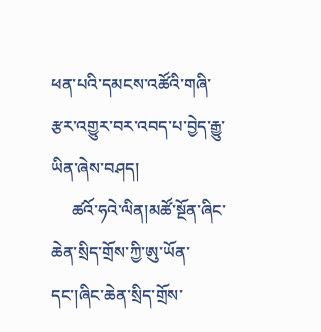ཕན་པའི་དམངས་འཚོའི་གཞི་རྩར་འགྱུར་བར་འབད་པ་བྱེད་རྒྱུ་ཡིན་ཞེས་བཤད།
     ཚའོ་ཧའེ་ལིན།མཚོ་སྔོན་ཞིང་ཆེན་སྲིད་གྲོས་ཀྱི་ཨུ་ཡོན་དང་།ཞིང་ཆེན་སྲིད་གྲོས་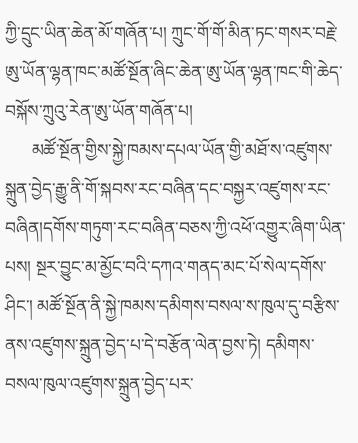ཀྱི་དྲུང་ཡིན་ཆེན་མོ་གཞོན་པ། ཀྲུང་གོ་གོ་མིན་ཏང་གསར་བརྗེ་ཨུ་ཡོན་ལྷན་ཁང་མཚོ་སྔོན་ཞིང་ཆེན་ཨུ་ཡོན་ལྷན་ཁང་གི་ཆེད་བསྐོས་ཀྲུའུ་རེན་ཨུ་ཡོན་གཞོན་པ།
      མཚོ་སྔོན་གྱིས་སྐྱེ་ཁམས་དཔལ་ཡོན་གྱི་མཐོ་ས་འཛུགས་སྐྲུན་བྱེད་རྒྱུ་ནི་གོ་སྐབས་རང་བཞིན་དང་བསྐྱར་འཛུགས་རང་བཞིན།དགོས་གཏུག་རང་བཞིན་བཅས་ཀྱི་འཕོ་འགྱུར་ཞིག་ཡིན་པས། སྔར་བྱུང་མ་མྱོང་བའི་དཀའ་གནད་མང་པོ་སེལ་དགོས་ཤིང་། མཚོ་སྔོན་ནི་སྐྱེ་ཁམས་དམིགས་བསལ་ས་ཁུལ་དུ་བརྩིས་ནས་འཛུགས་སྐྲུན་བྱེད་པ་དེ་བརྩོན་ལེན་བྱས་ཏེ། དམིགས་བསལ་ཁུལ་འཛུགས་སྐྲུན་བྱེད་པར་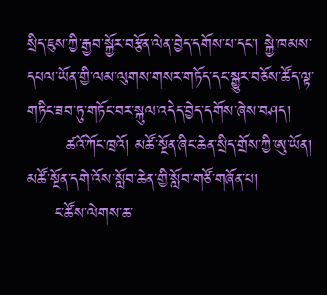སྲིད་ཇུས་ཀྱི་རྒྱབ་སྐྱོར་བརྩོན་ལེན་བྱེད་དགོས་པ་དང་། སྐྱེ་ཁམས་དཔལ་ཡོན་གྱི་ལམ་ལུགས་གསར་གཏོད་དང་སྒྱུར་བཅོས་ཚོད་ལྟ་གཏིང་ཟབ་ཏུ་གཏོང་བར་སྐུལ་འདེད་བྱེད་དགོས་ཞེས་བཤད།
       ཚའོ་ཀོང་ཁྲའོ། མཚོ་སྔོན་ཞིང་ཆེན་སྲིད་གྲོས་ཀྱི་ཨུ་ཡོན། མཚོ་སྔོན་དགེ་འོས་སློབ་ཆེན་གྱི་སློབ་གཙོ་གཞོན་པ།
     ང་ཚོས་ལེགས་ཆ་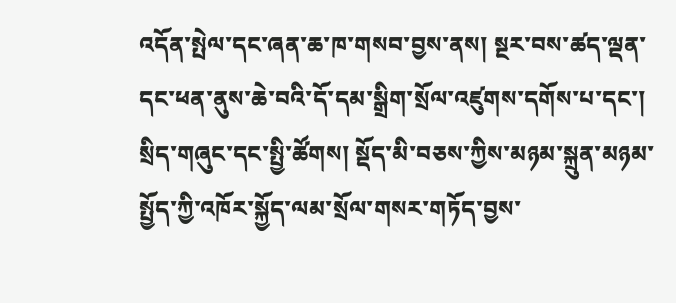འདོན་སྤེལ་དང་ཞན་ཆ་ཁ་གསབ་བྱས་ནས། སྔར་བས་ཚད་ལྡན་དང་ཕན་ནུས་ཆེ་བའི་དོ་དམ་སྒྲིག་སྲོལ་འཛུགས་དགོས་པ་དང་། སྲིད་གཞུང་དང་སྤྱི་ཚོགས། སྡོད་མི་བཅས་ཀྱིས་མཉམ་སྐྲུན་མཉམ་སྤྱོད་ཀྱི་འཁོར་སྐྱོད་ལམ་སྲོལ་གསར་གཏོད་བྱས་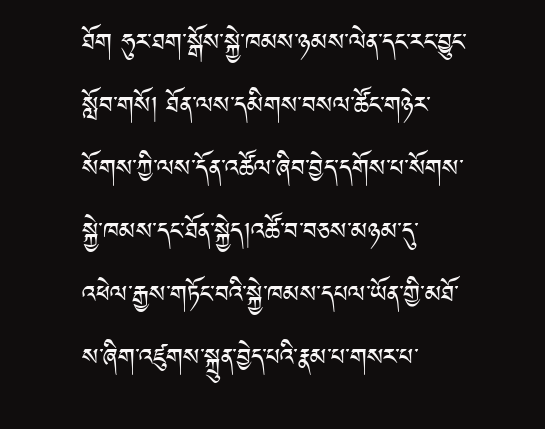ཐོག ཧུར་ཐག་སྒོས་སྐྱེ་ཁམས་ཉམས་ལེན་དང་རང་བྱུང་སློབ་གསོ། ཐོན་ལས་དམིགས་བསལ་ཚོང་གཉེར་སོགས་ཀྱི་ལས་དོན་འཚོལ་ཞིབ་བྱེད་དགོས་པ་སོགས་སྐྱེ་ཁམས་དང་ཐོན་སྐྱེད།འཚོ་བ་བཅས་མཉམ་དུ་འཕེལ་རྒྱས་གཏོང་བའི་སྐྱེ་ཁམས་དཔལ་ཡོན་གྱི་མཐོ་ས་ཞིག་འཛུགས་སྐྲུན་བྱེད་པའི་རྣམ་པ་གསར་པ་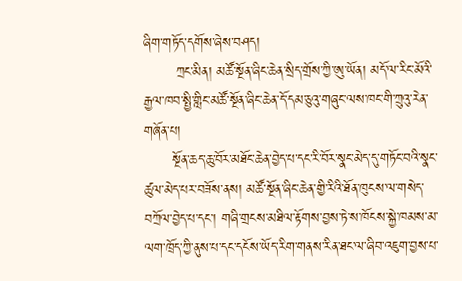ཞིག་གཏོད་དགོས་ཞེས་བཤད།
       ཀྲང་མིན། མཚོ་སྔོན་ཞིང་ཆེན་སྲིད་གྲོས་ཀྱི་ཨུ་ཡོན། མདོ་ལ་རིང་མོའི་རྒྱལ་ཁབ་སྤྱི་གླིང་མཚོ་སྔོན་ཞིང་ཆེན་དོ་དམ་ཅུའུ་གཞུང་ལས་ཁང་གི་ཀྲུའུ་རེན་གཞོན་པ།
      སྔོན་ཆད་ཆུ་བོར་མཐོང་ཆེན་བྱེད་པ་དང་རི་བོར་སྣང་མེད་དུ་གཏོང་བའི་སྣང་ཚུལ་མེད་པར་བཟོས་ནས། མཚོ་སྔོན་ཞིང་ཆེན་གྱི་རིའི་ཐོན་ཁུངས་ལ་གསེད་བཀྲོལ་བྱེད་པ་དང་། གཞི་གྲངས་མཐིལ་རྟོགས་བྱས་ཏེ་ས་ཁོངས་སྐྱེ་ཁམས་མ་ལག་ཁྲོད་ཀྱི་ནུས་པ་དང་དངོས་ཡོད་རིག་གནས་རིན་ཐང་ལ་ཞིབ་འཇུག་བྱས་པ་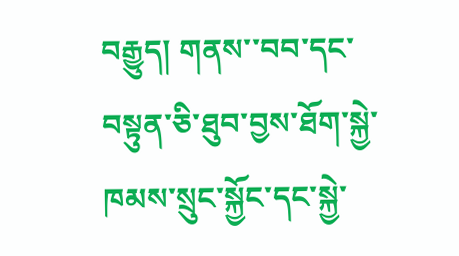བརྒྱུད། གནས་་བབ་དང་བསྟུན་ཅི་ཐུབ་བྱས་ཐོག་སྐྱེ་ཁམས་སྲུང་སྐྱོང་དང་སྐྱེ་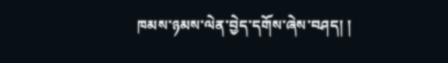ཁམས་ཉམས་ལེན་བྱེད་དགོས་ཞེས་བཤད། །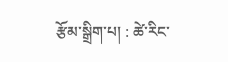རྩོམ་སྒྲིག་པ། : ཚེ་རིང་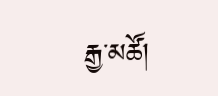རྒྱ་མཚོ།